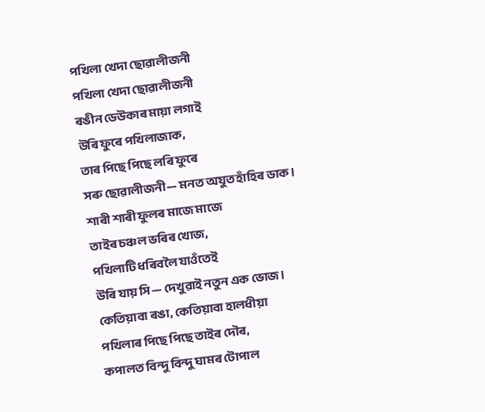পখিলা খেদা ছোৱালীজনী
পখিলা খেদা ছোৱালীজনী
ৰঙীন ডেউকাৰ মায়া লগাই
উৰি ফুৰে পখিলাজাক,
তাৰ পিছে পিছে লৰি ফুৰে
সৰু ছোৱালীজনী— মনত অযুত হাঁহিৰ ডাক।
শাৰী শাৰী ফুলৰ মাজে মাজে
তাইৰ চঞ্চল ভৰিৰ খোজ,
পখিলাটি ধৰিবলৈ যাওঁতেই
উৰি যায় সি— দেখুৱাই নতুন এক ভোজ।
কেতিয়াবা ৰঙা, কেতিয়াবা হালধীয়া
পখিলাৰ পিছে পিছে তাইৰ দৌৰ,
কপালত বিন্দু বিন্দু ঘামৰ টোপাল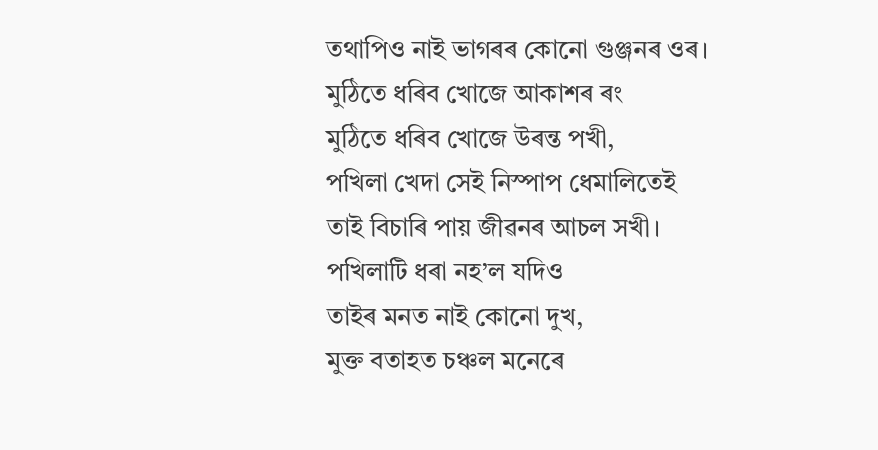তথাপিও নাই ভাগৰৰ কোনো গুঞ্জনৰ ওৰ।
মুঠিতে ধৰিব খোজে আকাশৰ ৰং
মুঠিতে ধৰিব খোজে উৰন্ত পখী,
পখিলা খেদা সেই নিস্পাপ ধেমালিতেই
তাই বিচাৰি পায় জীৱনৰ আচল সখী।
পখিলাটি ধৰা নহ’ল যদিও
তাইৰ মনত নাই কোনো দুখ,
মুক্ত বতাহত চঞ্চল মনেৰে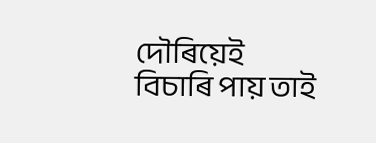দৌৰিয়েই
বিচাৰি পায় তাই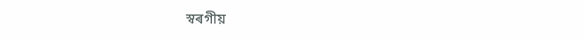স্বৰগীয়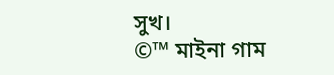সুখ।
©™ মাইনা গাম